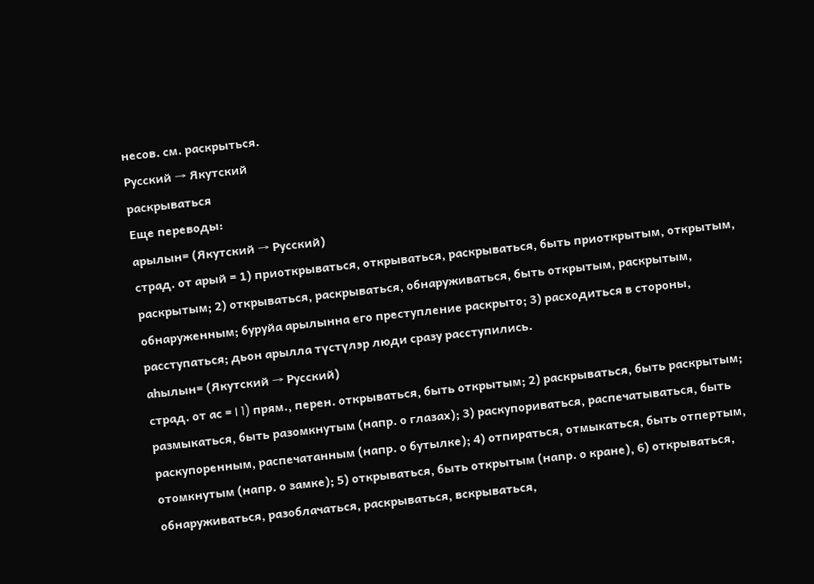несов. см. раскрыться.
Русский → Якутский
раскрываться
Еще переводы:
арылын= (Якутский → Русский)
страд. от арый = 1) приоткрываться, открываться, раскрываться, быть приоткрытым, открытым, раскрытым; 2) открываться, раскрываться, обнаруживаться, быть открытым, раскрытым, обнаруженным; буруйа арылынна его преступление раскрыто; 3) расходиться в стороны, расступаться; дьон арылла түстүлэр люди сразу расступились.
аһылын= (Якутский → Русский)
страд. от ас = I 1) прям., перен. открываться, быть открытым; 2) раскрываться, быть раскрытым; размыкаться, быть разомкнутым (напр. о глазах); 3) раскупориваться, распечатываться, быть раскупоренным, распечатанным (напр. о бутылке); 4) отпираться, отмыкаться, быть отпертым, отомкнутым (напр. о замке); 5) открываться, быть открытым (напр. о кране), 6) открываться, обнаруживаться, разоблачаться, раскрываться, вскрываться,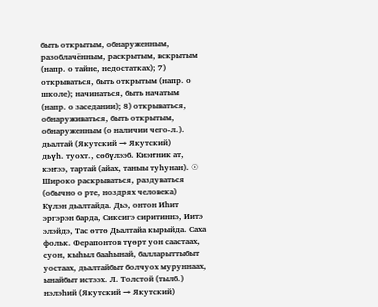быть открытым, обнаруженным, разоблачённым, раскрытым, вскрытым (напр. о тайне, недостатках); 7) открываться, быть открытым (напр. о школе); начинаться, быть начатым (напр. о заседании); 8) открываться, обнаруживаться, быть открытым, обнаруженным (о наличии чего-л.).
дьалтай (Якутский → Якутский)
дьүһ. туохт., сөбүлээб. Киэҥник ат, кэҥээ, тартай (айах, таныы туһунан). ☉ Широко раскрываться, раздуваться (обычно о рте, ноздрях человека)
Күлэн дьалтайда. Дьэ, онтон Иһит эргэрэн барда, Сиксигэ сиритиннэ, Иитэ элэйдэ, Тас өттө Дьалтайа кырыйда. Саха фольк. Ферапонтов түөрт уон саастаах, суон, кыһыл бааһынай, балларыттыбыт уостаах, дьалтайбыт болчуох муруннаах, ынайбыт истээх. Л. Толстой (тылб.)
нэлэһий (Якутский → Якутский)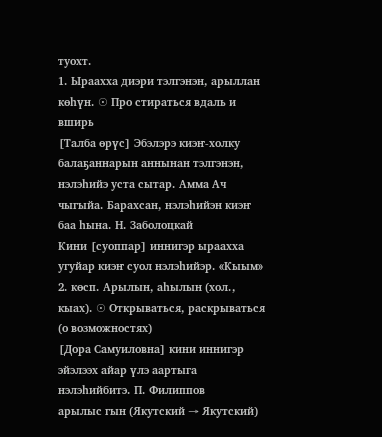туохт.
1. Ыраахха диэри тэлгэнэн, арыллан көһүн. ☉ Про стираться вдаль и вширь
[Талба өрүс] Эбэлэрэ киэҥ-холку балаҕаннарын аннынан тэлгэнэн, нэлэһийэ уста сытар. Амма Ач чыгыйа. Барахсан, нэлэһийэн киэҥ баа һына. Н. Заболоцкай
Кини [суоппар] иннигэр ыраахха угуйар киэҥ суол нэлэһийэр. «Кыым»
2. көсп. Арылын, аһылын (хол., кыах). ☉ Открываться, раскрываться (о возможностях)
[Дора Самуиловна] кини иннигэр эйэлээх айар үлэ аартыга нэлэһийбитэ. П. Филиппов
арылыс гын (Якутский → Якутский)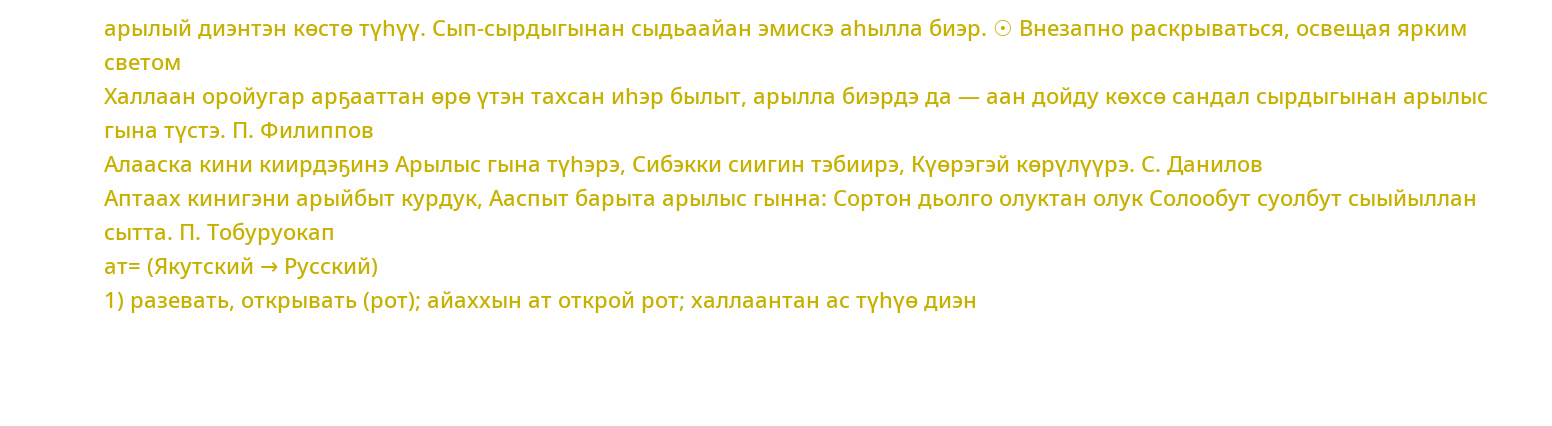арылый диэнтэн көстө түһүү. Сып-сырдыгынан сыдьаайан эмискэ аһылла биэр. ☉ Внезапно раскрываться, освещая ярким светом
Халлаан оройугар арҕааттан өрө үтэн тахсан иһэр былыт, арылла биэрдэ да — аан дойду көхсө сандал сырдыгынан арылыс гына түстэ. П. Филиппов
Алааска кини киирдэҕинэ Арылыс гына түһэрэ, Сибэкки сиигин тэбиирэ, Күөрэгэй көрүлүүрэ. С. Данилов
Аптаах кинигэни арыйбыт курдук, Ааспыт барыта арылыс гынна: Сортон дьолго олуктан олук Солообут суолбут сыыйыллан сытта. П. Тобуруокап
ат= (Якутский → Русский)
1) разевать, открывать (рот); айаххын ат открой рот; халлаантан ас түһүө диэн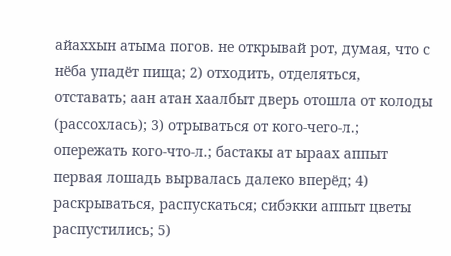айаххын атыма погов. не открывай рот, думая, что с нёба упадёт пища; 2) отходить, отделяться, отставать; аан атан хаалбыт дверь отошла от колоды (рассохлась); 3) отрываться от кого-чего-л.; опережать кого-что-л.; бастакы ат ыраах аппыт первая лошадь вырвалась далеко вперёд; 4) раскрываться, распускаться; сибэкки аппыт цветы распустились; 5)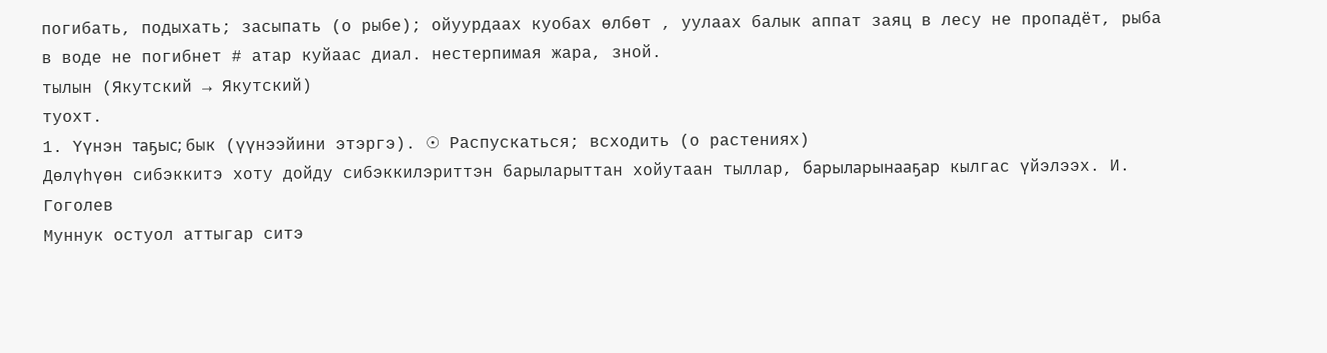погибать, подыхать; засыпать (о рыбе); ойуурдаах куобах өлбөт , уулаах балык аппат заяц в лесу не пропадёт, рыба в воде не погибнет # атар куйаас диал. нестерпимая жара, зной.
тылын (Якутский → Якутский)
туохт.
1. Үүнэн таҕыс; бык (үүнээйини этэргэ). ☉ Распускаться; всходить (о растениях)
Дөлүһүөн сибэккитэ хоту дойду сибэккилэриттэн барыларыттан хойутаан тыллар, барыларынааҕар кылгас үйэлээх. И. Гоголев
Муннук остуол аттыгар ситэ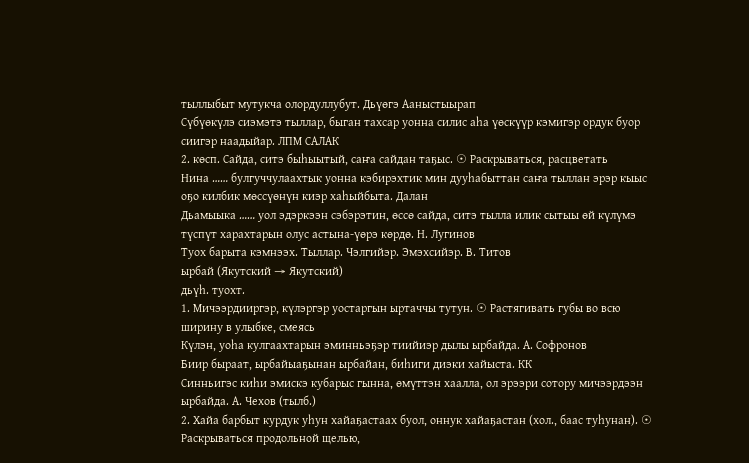тыллыбыт мутукча олордуллубут. Дьүөгэ Ааныстыырап
Сүбүөкүлэ сиэмэтэ тыллар, быган тахсар уонна силис аһа үөскүүр кэмигэр ордук буор сиигэр наадыйар. ЛПМ САЛАК
2. көсп. Сайда, ситэ быһыытый, саҥа сайдан таҕыс. ☉ Раскрываться, расцветать
Нина …… булгуччулаахтык уонна кэбирэхтик мин дууһабыттан саҥа тыллан эрэр кыыс оҕо килбик мөссүөнүн киэр хаһыйбыта. Далан
Дьамыыка …… уол эдэркээн сэбэрэтин, өссө сайда, ситэ тылла илик сытыы өй күлүмэ түспүт харахтарын олус астына-үөрэ көрдө. Н. Лугинов
Туох барыта кэмнээх. Тыллар. Чэлгийэр. Эмэхсийэр. В. Титов
ырбай (Якутский → Якутский)
дьүһ. туохт.
1. Мичээрдииргэр, күлэргэр уостаргын ыртаччы тутун. ☉ Растягивать губы во всю ширину в улыбке, смеясь
Күлэн, уоһа кулгаахтарын эминньэҕэр тиийиэр дылы ырбайда. А. Софронов
Биир быраат, ырбайыаҕынан ырбайан, биһиги диэки хайыста. КК
Синньигэс киһи эмискэ кубарыс гынна, өмүттэн хаалла, ол эрээри сотору мичээрдээн ырбайда. А. Чехов (тылб.)
2. Хайа барбыт курдук уһун хайаҕастаах буол, оннук хайаҕастан (хол., баас туһунан). ☉ Раскрываться продольной щелью,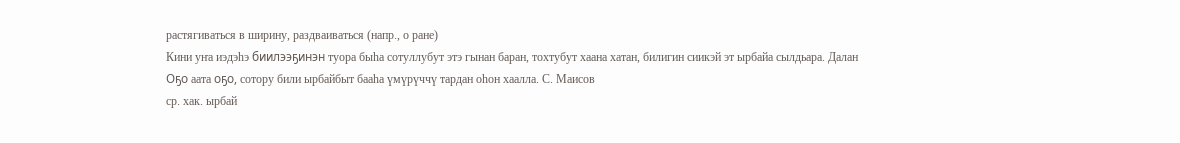растягиваться в ширину, раздваиваться (напр., о ране)
Кини уҥа иэдэһэ биилээҕинэн туора быһа сотуллубут этэ гынан баран, тохтубут хаана хатан, билигин сиикэй эт ырбайа сылдьара. Далан
Оҕо аата оҕо, сотору били ырбайбыт бааһа үмүрүччү тардан оһон хаалла. С. Маисов
ср. хак. ырбай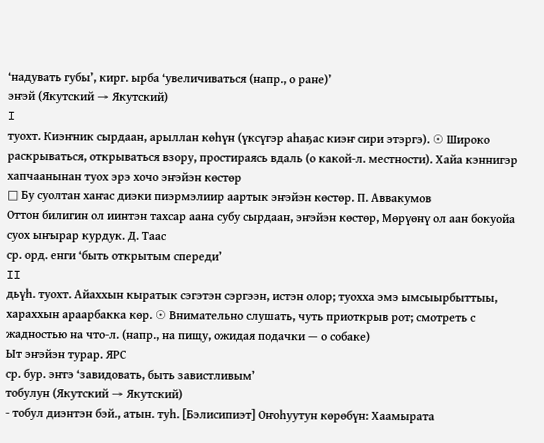‘надувать губы’, кирг. ырба ‘увеличиваться (напр., о ране)’
эҥэй (Якутский → Якутский)
I
туохт. Киэҥник сырдаан, арыллан көһүн (үксүгэр аһаҕас киэҥ сири этэргэ). ☉ Широко раскрываться, открываться взору, простираясь вдаль (о какой-л. местности). Хайа кэннигэр хапчаанынан туох эрэ хочо эҥэйэн көстөр
□ Бу суолтан хаҥас диэки пиэрмэлиир аартык эҥэйэн көстөр. П. Аввакумов
Оттон билигин ол иинтэн тахсар аана субу сырдаан, эҥэйэн көстөр, Мөрүөнү ол аан бокуойа суох ыҥырар курдук. Д. Таас
ср. орд. енги ‘быть открытым спереди’
II
дьүһ. туохт. Айаххын кыратык сэгэтэн сэргээн, истэн олор; туохха эмэ ымсыырбыттыы, хараххын араарбакка көр. ☉ Внимательно слушать, чуть приоткрыв рот; смотреть с жадностью на что-л. (напр., на пищу, ожидая подачки — о собаке)
Ыт эҥэйэн турар. ЯРС
ср. бур. эҥгэ ‘завидовать, быть завистливым’
тобулун (Якутский → Якутский)
- тобул диэнтэн бэй., атын. туһ. [Бэлисипиэт] Оҥоһуутун көрөбүн: Хаамырата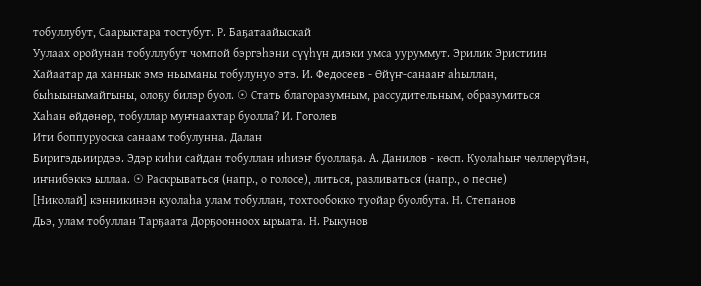тобуллубут, Саарыктара тостубут. Р. Баҕатаайыскай
Уулаах оройунан тобуллубут чомпой бэргэһэни сүүһүн диэки умса ууруммут. Эрилик Эристиин
Хайаатар да ханнык эмэ ньыманы тобулунуо этэ. И. Федосеев - Өйүҥ-санааҥ аһыллан, быһыынымайгыны, олоҕу билэр буол. ☉ Стать благоразумным, рассудительным, образумиться
Хаһан өйдөнөр, тобуллар муҥнаахтар буолла? И. Гоголев
Ити боппуруоска санаам тобулунна. Далан
Биригэдьиирдээ. Эдэр киһи сайдан тобуллан иһиэҥ буоллаҕа. А. Данилов - көсп. Куолаһыҥ чөллөрүйэн, иҥнибэккэ ыллаа. ☉ Раскрываться (напр., о голосе), литься, разливаться (напр., о песне)
[Николай] кэнникинэн куолаһа улам тобуллан, тохтообокко туойар буолбута. Н. Степанов
Дьэ, улам тобуллан Тарҕаата Дорҕоонноох ырыата. Н. Рыкунов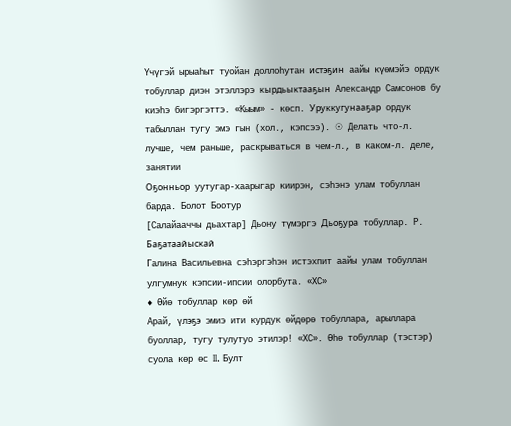Үчүгэй ырыаһыт туойан доллоһутан истэҕин аайы күөмэйэ ордук тобуллар диэн этэллэрэ кырдьыктааҕын Александр Самсонов бу киэһэ бигэргэттэ. «Кыым» - көсп. Уруккугунааҕар ордук табыллан тугу эмэ гын (хол., кэпсээ). ☉ Делать что-л. лучше, чем раньше, раскрываться в чем-л., в каком-л. деле, занятии
Оҕонньор уутугар-хаарыгар киирэн, сэһэнэ улам тобуллан барда. Болот Боотур
[Салайааччы дьахтар] Дьону түмэргэ Дьоҕура тобуллар. Р. Баҕатаайыскай
Галина Васильевна сэһэргэһэн истэхпит аайы улам тобуллан улгумнук кэпсии-ипсии олорбута. «ХС»
♦ Өйө тобуллар көр өй
Арай, үлэҕэ эмиэ ити курдук өйдөрө тобуллара, арыллара буоллар, тугу тулутуо этилэр! «ХС». Өһө тобуллар (тэстэр) суола көр өс II. Булт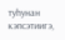туһунан кэпсэтиигэ,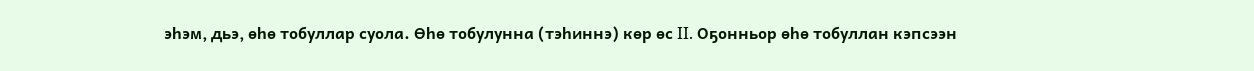эһэм, дьэ, өһө тобуллар суола. Өһө тобулунна (тэһиннэ) көр өс II. Оҕонньор өһө тобуллан кэпсээн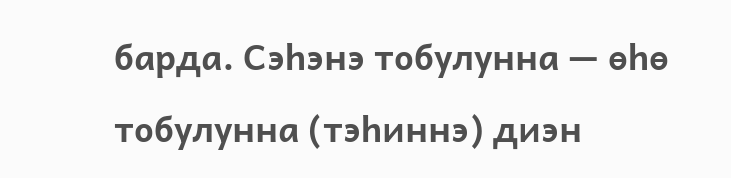барда. Сэһэнэ тобулунна — өһө тобулунна (тэһиннэ) диэн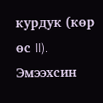курдук (көр өс II). Эмээхсин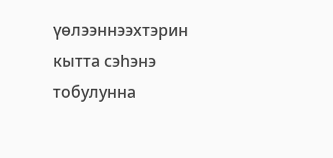үөлээннээхтэрин кытта сэһэнэ тобулунна